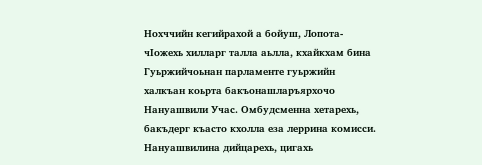Нохччийн кегийрахой а бойуш, Лопота-чIожехь хилларг талла аьлла, кхайкхам бина Гуьржийчоьнан парламенте гуьржийн халкъан коьрта бакъонашларъярхочо Нануашвили Учас. Омбудсменна хетарехь, бакъдерг къасто кхолла еза леррина комисси. Нануашвилина дийцарехь, цигахь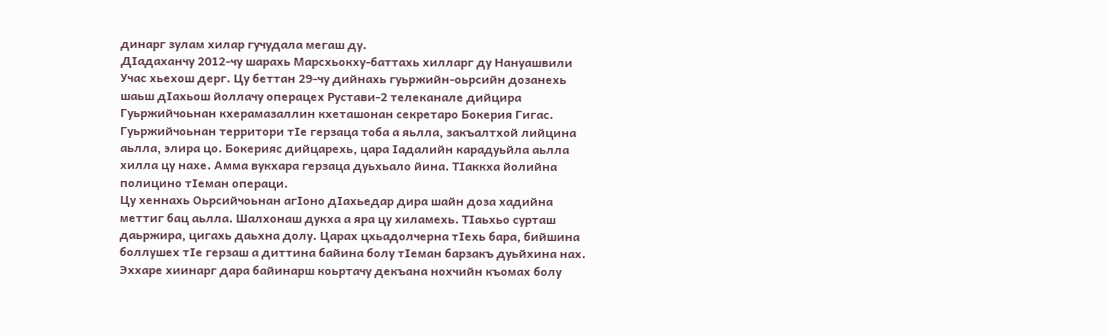динарг зулам хилар гучудала мегаш ду.
ДIадаханчу 2012-чу шарахь Марсхьокху-баттахь хилларг ду Нануашвили Учас хьехош дерг. Цу беттан 29-чу дийнахь гуьржийн-оьрсийн дозанехь шаьш дIахьош йоллачу операцех Рустави-2 телеканале дийцира Гуьржийчоьнан кхерамазаллин кхеташонан секретаро Бокерия Гигас.
Гуьржийчоьнан территори тIе герзаца тоба а яьлла, закъалтхой лийцина аьлла, элира цо. Бокерияс дийцарехь, цара Iадалийн карадуьйла аьлла хилла цу нахе. Амма вукхара герзаца дуьхьало йина. ТIаккха йолийна полицино тIеман операци.
Цу хеннахь Оьрсийчоьнан агIоно дIахьедар дира шайн доза хадийна меттиг бац аьлла. Шалхонаш дукха а яра цу хиламехь. ТIаьхьо сурташ даьржира, цигахь даьхна долу. Царах цхьадолчерна тIехь бара, бийшина боллушех тIе герзаш а диттина байина болу тIеман барзакъ дуьйхина нах.
Эххаре хиинарг дара байинарш коьртачу декъана нохчийн къомах болу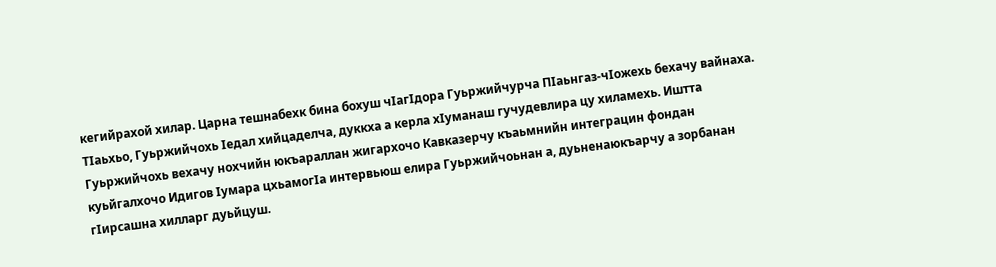кегийрахой хилар. Царна тешнабехк бина бохуш чIагIдора Гуьржийчурча ПIаьнгаз-чIожехь бехачу вайнаха.
ТIаьхьо, Гуьржийчохь Iедал хийцаделча, дуккха а керла хIуманаш гучудевлира цу хиламехь. Иштта Гуьржийчохь вехачу нохчийн юкъараллан жигархочо Кавказерчу къаьмнийн интеграцин фондан куьйгалхочо Идигов Iумара цхьамогIа интервьюш елира Гуьржийчоьнан а, дуьненаюкъарчу а зорбанан гIирсашна хилларг дуьйцуш.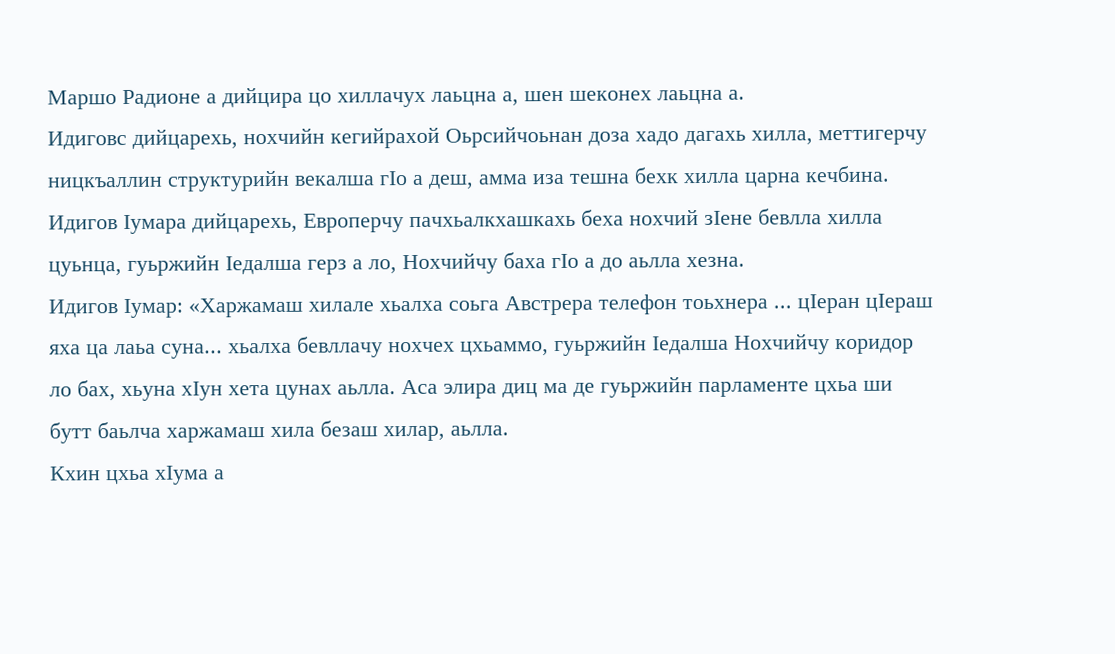Маршо Радионе а дийцира цо хиллачух лаьцна а, шен шеконех лаьцна а.
Идиговс дийцарехь, нохчийн кегийрахой Оьрсийчоьнан доза хадо дагахь хилла, меттигерчу ницкъаллин структурийн векалша гIо а деш, амма иза тешна бехк хилла царна кечбина.
Идигов Iумара дийцарехь, Европерчу пачхьалкхашкахь беха нохчий зIене бевлла хилла цуьнца, гуьржийн Iедалша герз а ло, Нохчийчу баха гIо а до аьлла хезна.
Идигов Iумар: «Харжамаш хилале хьалха соьга Австрера телефон тоьхнера ... цIеран цIераш яха ца лаьа суна... хьалха бевллачу нохчех цхьаммо, гуьржийн Iедалша Нохчийчу коридор ло бах, хьуна хIун хета цунах аьлла. Аса элира диц ма де гуьржийн парламенте цхьа ши бутт баьлча харжамаш хила безаш хилар, аьлла.
Кхин цхьа хIума а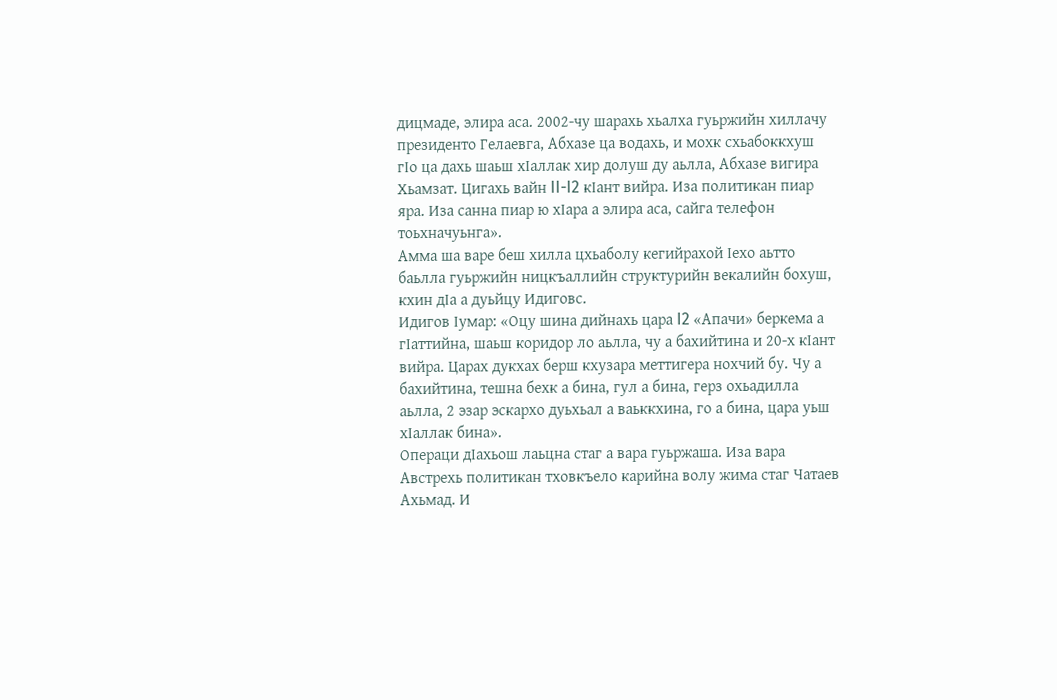дицмаде, элира аса. 2002-чу шарахь хьалха гуьржийн хиллачу президенто Гелаевга, Абхазе ца водахь, и мохк схьабоккхуш гIо ца дахь шаьш хIаллак хир долуш ду аьлла, Абхазе вигира Хьамзат. Цигахь вайн II-I2 кIант вийра. Иза политикан пиар яра. Иза санна пиар ю хIара а элира аса, сайга телефон тоьхначуьнга».
Амма ша варе беш хилла цхьаболу кегийрахой Iехо аьтто баьлла гуьржийн ницкъаллийн структурийн векалийн бохуш, кхин дIа а дуьйцу Идиговс.
Идигов Iумар: «Оцу шина дийнахь цара I2 «Апачи» беркема а гIаттийна, шаьш коридор ло аьлла, чу а бахийтина и 20-х кIант вийра. Царах дукхах берш кхузара меттигера нохчий бу. Чу а бахийтина, тешна бехк а бина, гул а бина, герз охьадилла аьлла, 2 эзар эскархо дуьхьал а ваьккхина, го а бина, цара уьш хIаллак бина».
Операци дIахьош лаьцна стаг а вара гуьржаша. Иза вара Австрехь политикан тховкъело карийна волу жима стаг Чатаев Ахьмад. И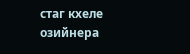стаг кхеле озийнера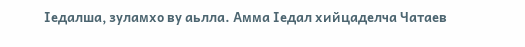Iедалша, зуламхо ву аьлла. Амма Iедал хийцаделча Чатаев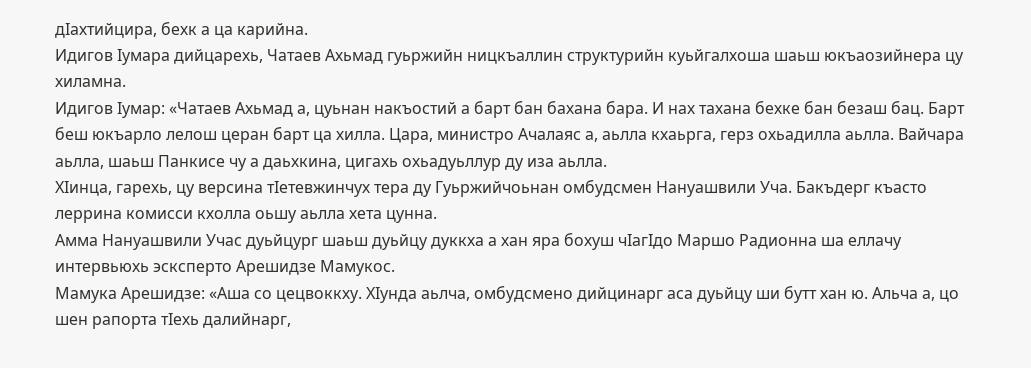дIахтийцира, бехк а ца карийна.
Идигов Iумара дийцарехь, Чатаев Ахьмад гуьржийн ницкъаллин структурийн куьйгалхоша шаьш юкъаозийнера цу хиламна.
Идигов Iумар: «Чатаев Ахьмад а, цуьнан накъостий а барт бан бахана бара. И нах тахана бехке бан безаш бац. Барт беш юкъарло лелош церан барт ца хилла. Цара, министро Ачалаяс а, аьлла кхаьрга, герз охьадилла аьлла. Вайчара аьлла, шаьш Панкисе чу а даьхкина, цигахь охьадуьллур ду иза аьлла.
ХIинца, гарехь, цу версина тIетевжинчух тера ду Гуьржийчоьнан омбудсмен Нануашвили Уча. Бакъдерг къасто леррина комисси кхолла оьшу аьлла хета цунна.
Амма Нануашвили Учас дуьйцург шаьш дуьйцу дуккха а хан яра бохуш чIагIдо Маршо Радионна ша еллачу интервьюхь эсксперто Арешидзе Мамукос.
Мамука Арешидзе: «Аша со цецвоккху. ХIунда аьлча, омбудсмено дийцинарг аса дуьйцу ши бутт хан ю. Альча а, цо шен рапорта тIехь далийнарг,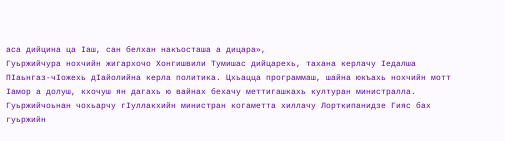аса дийцина ца Iаш, сан белхан накъосташа а дицара»,
Гуьржийчура нохчийн жигархочо Хонгишвили Тумишас дийцарехь, тахана керлачу Iедалша ПIаьнгаз-чIожехь дIайолийна керла политика. Цхьацца программаш, шайна юкъахь нохчийн мотт Iамор а долуш, кхочуш ян дагахь ю вайнах бехачу меттигашкахь културан министралла.
Гуьржийчоьнан чохьарчу гIуллакхийн министран когаметта хиллачу Лорткипанидзе Гияс бах гуьржийн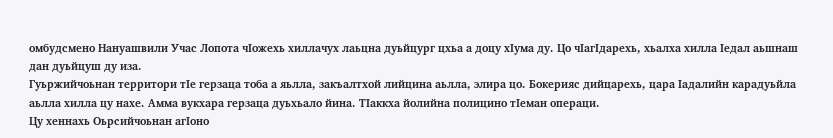омбудсмено Нануашвили Учас Лопота чIожехь хиллачух лаьцна дуьйцург цхьа а доцу хIума ду. Цо чIагIдарехь, хьалха хилла Iедал аьшнаш дан дуьйцуш ду иза.
Гуьржийчоьнан территори тIе герзаца тоба а яьлла, закъалтхой лийцина аьлла, элира цо. Бокерияс дийцарехь, цара Iадалийн карадуьйла аьлла хилла цу нахе. Амма вукхара герзаца дуьхьало йина. ТIаккха йолийна полицино тIеман операци.
Цу хеннахь Оьрсийчоьнан агIоно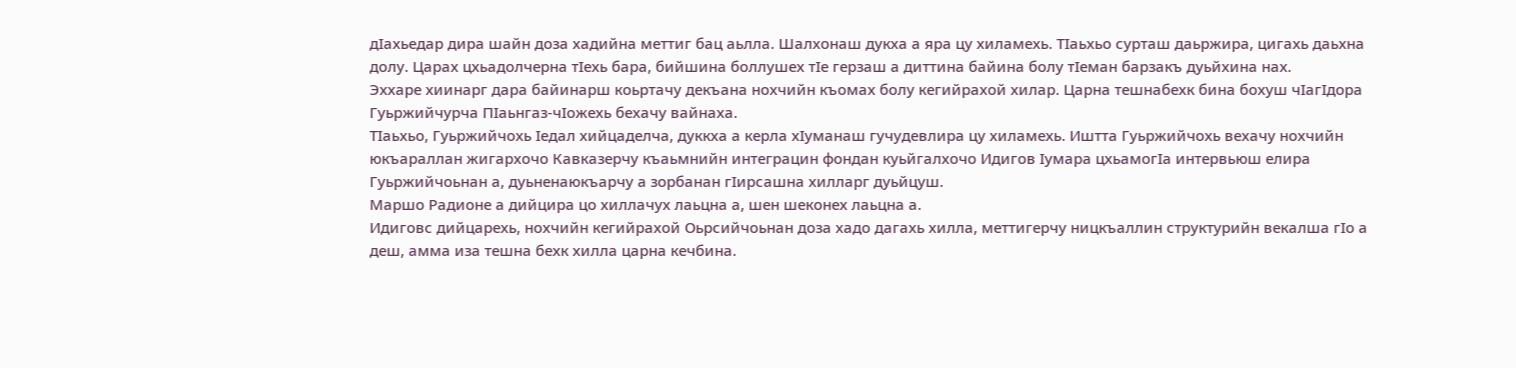дIахьедар дира шайн доза хадийна меттиг бац аьлла. Шалхонаш дукха а яра цу хиламехь. ТIаьхьо сурташ даьржира, цигахь даьхна долу. Царах цхьадолчерна тIехь бара, бийшина боллушех тIе герзаш а диттина байина болу тIеман барзакъ дуьйхина нах.
Эххаре хиинарг дара байинарш коьртачу декъана нохчийн къомах болу кегийрахой хилар. Царна тешнабехк бина бохуш чIагIдора Гуьржийчурча ПIаьнгаз-чIожехь бехачу вайнаха.
ТIаьхьо, Гуьржийчохь Iедал хийцаделча, дуккха а керла хIуманаш гучудевлира цу хиламехь. Иштта Гуьржийчохь вехачу нохчийн юкъараллан жигархочо Кавказерчу къаьмнийн интеграцин фондан куьйгалхочо Идигов Iумара цхьамогIа интервьюш елира Гуьржийчоьнан а, дуьненаюкъарчу а зорбанан гIирсашна хилларг дуьйцуш.
Маршо Радионе а дийцира цо хиллачух лаьцна а, шен шеконех лаьцна а.
Идиговс дийцарехь, нохчийн кегийрахой Оьрсийчоьнан доза хадо дагахь хилла, меттигерчу ницкъаллин структурийн векалша гIо а деш, амма иза тешна бехк хилла царна кечбина.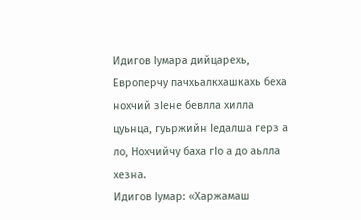Идигов Iумара дийцарехь, Европерчу пачхьалкхашкахь беха нохчий зIене бевлла хилла цуьнца, гуьржийн Iедалша герз а ло, Нохчийчу баха гIо а до аьлла хезна.
Идигов Iумар: «Харжамаш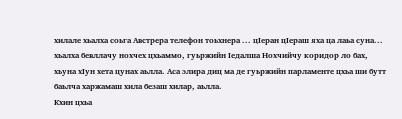хилале хьалха соьга Австрера телефон тоьхнера ... цIеран цIераш яха ца лаьа суна... хьалха бевллачу нохчех цхьаммо, гуьржийн Iедалша Нохчийчу коридор ло бах, хьуна хIун хета цунах аьлла. Аса элира диц ма де гуьржийн парламенте цхьа ши бутт баьлча харжамаш хила безаш хилар, аьлла.
Кхин цхьа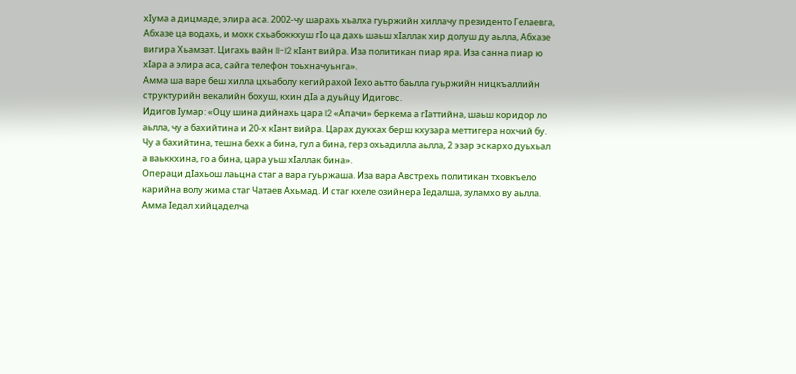хIума а дицмаде, элира аса. 2002-чу шарахь хьалха гуьржийн хиллачу президенто Гелаевга, Абхазе ца водахь, и мохк схьабоккхуш гIо ца дахь шаьш хIаллак хир долуш ду аьлла, Абхазе вигира Хьамзат. Цигахь вайн II-I2 кIант вийра. Иза политикан пиар яра. Иза санна пиар ю хIара а элира аса, сайга телефон тоьхначуьнга».
Амма ша варе беш хилла цхьаболу кегийрахой Iехо аьтто баьлла гуьржийн ницкъаллийн структурийн векалийн бохуш, кхин дIа а дуьйцу Идиговс.
Идигов Iумар: «Оцу шина дийнахь цара I2 «Апачи» беркема а гIаттийна, шаьш коридор ло аьлла, чу а бахийтина и 20-х кIант вийра. Царах дукхах берш кхузара меттигера нохчий бу. Чу а бахийтина, тешна бехк а бина, гул а бина, герз охьадилла аьлла, 2 эзар эскархо дуьхьал а ваьккхина, го а бина, цара уьш хIаллак бина».
Операци дIахьош лаьцна стаг а вара гуьржаша. Иза вара Австрехь политикан тховкъело карийна волу жима стаг Чатаев Ахьмад. И стаг кхеле озийнера Iедалша, зуламхо ву аьлла. Амма Iедал хийцаделча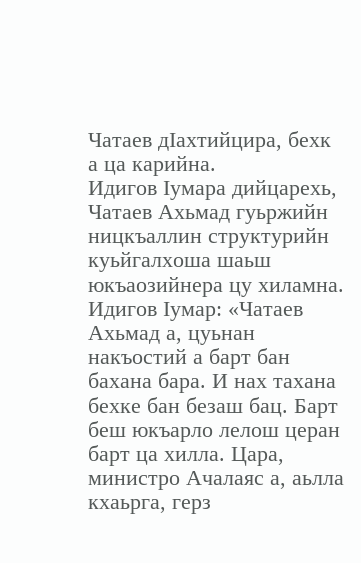Чатаев дIахтийцира, бехк а ца карийна.
Идигов Iумара дийцарехь, Чатаев Ахьмад гуьржийн ницкъаллин структурийн куьйгалхоша шаьш юкъаозийнера цу хиламна.
Идигов Iумар: «Чатаев Ахьмад а, цуьнан накъостий а барт бан бахана бара. И нах тахана бехке бан безаш бац. Барт беш юкъарло лелош церан барт ца хилла. Цара, министро Ачалаяс а, аьлла кхаьрга, герз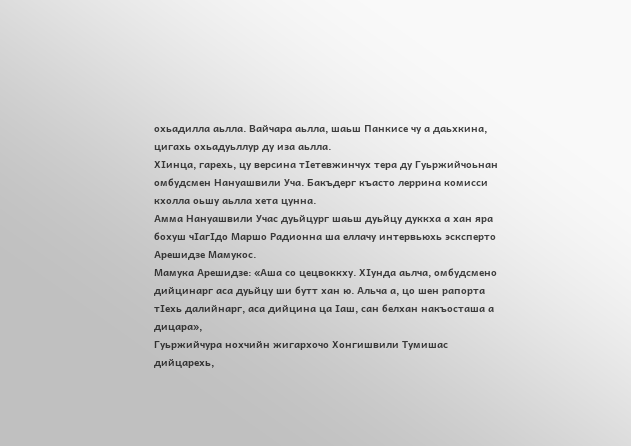охьадилла аьлла. Вайчара аьлла, шаьш Панкисе чу а даьхкина, цигахь охьадуьллур ду иза аьлла.
ХIинца, гарехь, цу версина тIетевжинчух тера ду Гуьржийчоьнан омбудсмен Нануашвили Уча. Бакъдерг къасто леррина комисси кхолла оьшу аьлла хета цунна.
Амма Нануашвили Учас дуьйцург шаьш дуьйцу дуккха а хан яра бохуш чIагIдо Маршо Радионна ша еллачу интервьюхь эсксперто Арешидзе Мамукос.
Мамука Арешидзе: «Аша со цецвоккху. ХIунда аьлча, омбудсмено дийцинарг аса дуьйцу ши бутт хан ю. Альча а, цо шен рапорта тIехь далийнарг, аса дийцина ца Iаш, сан белхан накъосташа а дицара»,
Гуьржийчура нохчийн жигархочо Хонгишвили Тумишас дийцарехь,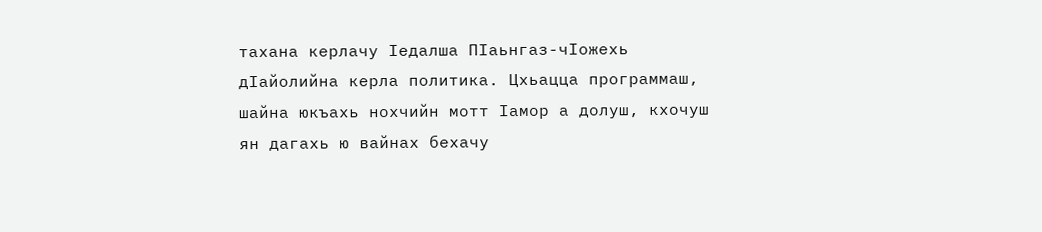тахана керлачу Iедалша ПIаьнгаз-чIожехь дIайолийна керла политика. Цхьацца программаш, шайна юкъахь нохчийн мотт Iамор а долуш, кхочуш ян дагахь ю вайнах бехачу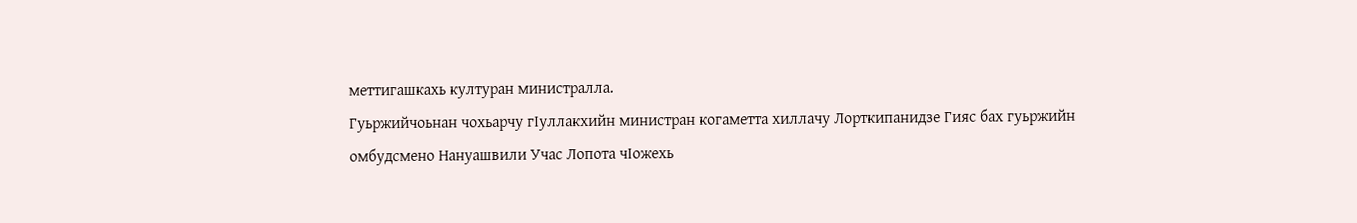меттигашкахь културан министралла.
Гуьржийчоьнан чохьарчу гIуллакхийн министран когаметта хиллачу Лорткипанидзе Гияс бах гуьржийн омбудсмено Нануашвили Учас Лопота чIожехь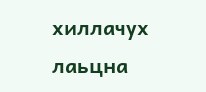хиллачух лаьцна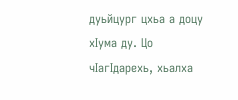дуьйцург цхьа а доцу хIума ду. Цо чIагIдарехь, хьалха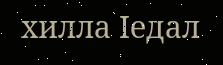хилла Iедал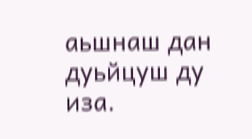аьшнаш дан дуьйцуш ду иза.